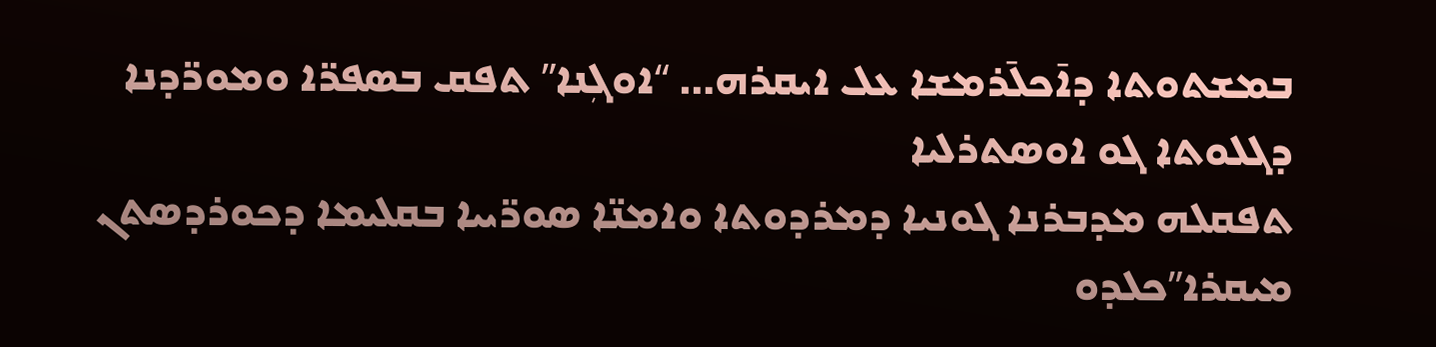ܒܡܫܬܘܬܐ ܕܐ̄ܟܠ̄ܪܡܫܐ ܥܠ ܐܝܩܪܗ… “ܐܘܓܼܢܐ” ܬܦܩ ܒܣܦܪ̈ܐ ܘܡܘܪ̈ܕܢܐ ܕܓܠܘܬܐ ܓܘ ܐܘܣܬܪܠܝܐ
ܬܦܩܠܗ ܡܕܒܪܢܐ ܓܘܢܝܐ ܕܡܪܕܘܬܐ ܘܐܡܢ̈ܐ ܣܘܪ̈ܝܝܐ ܒܩܠܝܡܐ ܕܟܘܪܕܣܬܢ ܡܝܩܪܐ”ܟܠܕܘ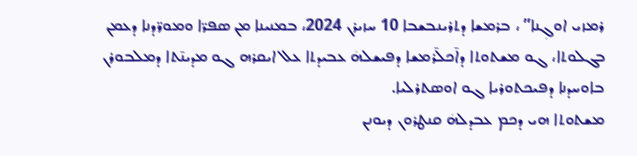ܪܡܙܝ ܐܘܓܼܢܐ” ، ܒܪܡܫܐ ܕܬܪܝܢܒܫܒܐ 10 ܚܙܝܪܢ 2024، ܒܡܢܝܢܐ ܡܢ ܣܦܪ̈ܐ ܘܡܘܪ̈ܕܢܐ ܕܥܡܢ ܒܓܠܘܬܐ، ܓܘ ܡܫܬܘܬܐ ܕܐ̄ܟܠ̄ܪܡܫܐ ܕܦܝܫܠܗܿ ܥܒܝܕܬܐ ܥܠ ܐܝܩܪܗ ܓܘ ܡܕܝܢ̄ܬܐ ܕܡܠܒܘܪܢ ܒܐܘܚܕܢܐ ܕܦܝܟܬܘܪܝܐ ܓܘ ܐܘܣܬܪܠܝܐ.
ܡܫܬܘܬܐ ܗܝ ܕܟܡ ܥܒܕܠܗܿ ܩܢܛܪܘܢ ܕܝܘܢܢ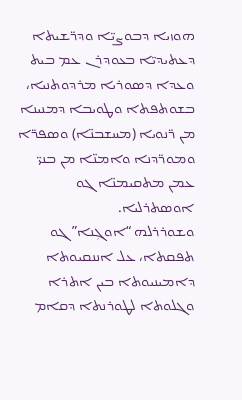ܗܘܙܝܐ ܕܒܘܨܝ̈ܐ ܘܕܪ̈ܫܝܬܐ ܕܥܬܝܕܝ̈ܐ ܒܥܘܕܪܢ ܥܡ ܒܝܬ ܘܥܕܐ ܕܣܘܪܝܐ ܡܪܕܘܬܢܝܐ، ܒܫܘܬܦܬܐ ܘܛܘܝܒܐ ܕܡܢܝܢܐ ܡܢ ܪ̈ܢܘܝܐ (ܡܚܫܒܢ̈ܐ) ܘܣܦܪ̈ܐ ܘܡܘܪ̈ܕܢܐ ܘܐܡܢ̈ܐ ܡܢ ܒܢܝ̈ ܥܡܢ ܡܬܩܝܡܢ̈ܐ ܓܘ ܐܘܣܬܪܠܝܐ.
ܘܫܘܪܪܠܗ “ܐܘܓܼܢܐ” ܓܘ ܬܦܩܬܐ، ܥܠ ܐܢܢܩܝܘܬܐ ܕܐܡܝܢܝܘܬܐ ܒܝܢ ܐܬܪܐ ܘܓܠܘܬܐ ܠܛܘܪܢܬܐ ܕܩܐܡ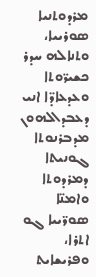ܡܪܕܘܬܢܝܐ ܣܘܪܝܝܐ، ܘܬܢܐܠܗ ܚܕܪ ܟܫܝܪ̈ܘܬܐ ܘܥܕܥܐܕ̈ܐ ܐܢܝ ܕܥܒܕܐܠܗܘܢ ܡܕܒܪܢܘܬܐ ܓܘܢܝܬܐ ܕܡܪܕܘܬܐ ܘܐܡܢ̈ܐ ܣܘܪ̈ܝܝܐ ܓܘ ܐܬܪܐ، ܘܦܪܝܫܐܝܬ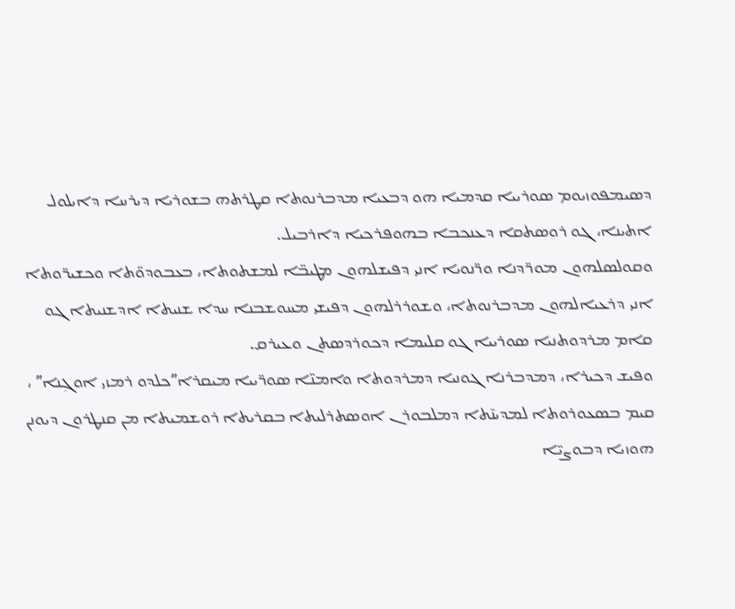ܕܣܝܡܦܘܙܝܘܡ ܣܘܪܝܝܐ ܩܕܡܝܐ ܗܘ ܕܒܥܝܐ ܡܕܒܪܢܘܬܐ ܩܛܪܬܗ ܒܫܘܪܝܐ ܕܝܪܚܐ ܕܐܝܠܘܠ ܐܬܝܢܐ، ܓܘ ܪܘܣܬܩܐ ܕܥܢܟܒܐ ܒܗܘܦܪܟܝܐ ܕܐܪܒܝܠ.
ܘܩܘܠܣܠܗܘܢ ܡܘܪ̈ܕܢܐ ܘܪ̈ܢܘܝܐ ܐܢܝ ܕܦܝܫܠܗܘܢ ܡܛܝܒ̈ܐ ܠܡܫܬܘܬܐ، ܒܥܒܘܕܘ̈ܬܐ ܘܟܫܝܪ̈ܘܬܐ ܐܢܝ ܕܪܥܝܐܠܗܘܢ ܡܕܒܪܢܘܬܐ، ܘܫܘܪܪܠܗܘܢ ܕܦܝܫܝ ܡܚܘܫܒܢܐ ܚܕܐ ܫܢܝܬܐ ܐܕܫܢܝܬܐ ܓܘ ܩܐܡ ܡܪܕܘܬܢܝܐ ܣܘܪܝܝܐ ܓܘ ܩܠܝܡܐ ܕܟܘܪܕܣܬܢ ܘܥܝܪܩ.
ܘܦܝܫ ܕܟܝܪܐ، ܕܡܕܒܪܢܐ ܓܘܢܝܐ ܕܡܪܕܘܬܐ ܘܐܡܢ̈ܐ ܣܘܪ̈ܝܝܐ ܡܝܩܪܐ”ܟܠܕܘ ܪܡܙܝ ܐܘܓܼܢܐ” ، ܩܝܡ ܒܣܥܘܪܘܬܐ ܠܡܕܝܢ̄ܬܐ ܕܡܠܒܘܪܢ ܐܘܣܬܪܠܝܬܐ ܒܩܪܝܬܐ ܪܘܫܡܝܬܐ ܡܢ ܩܢܛܪܘܢ ܕܝܘܢܢ ܗܘܙܝܐ ܕܒܘܨܝ̈ܐ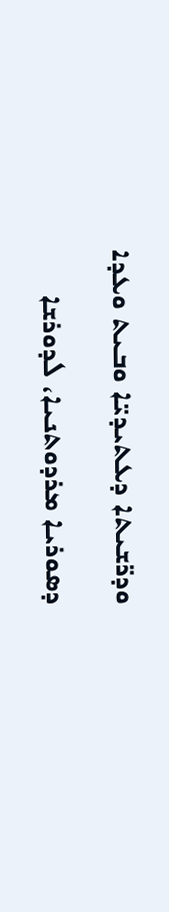ܘܕܪ̈ܫܝܬܐ ܕܥܬܝܕܝ̈ܐ ܘܒܝܬ ܘܥܕܐ ܕܣܘܪܝܐ ܡܪܕܘܬܢܝܐ، ܠܕܘܪܫܐ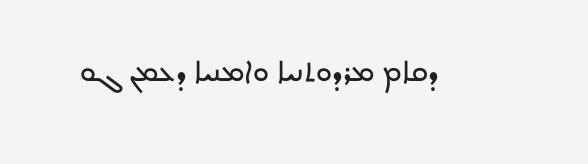ܕܩܐܡ ܡܪܕܘܬܢܝܐ ܘܐܡܢܝܐ ܕܥܡܢ ܓܘ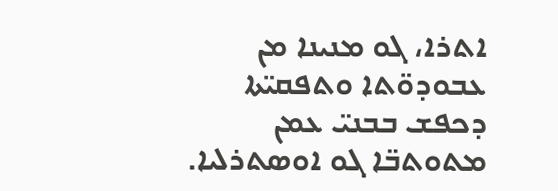ܐܬܪܐ، ܓܘ ܡܢܝܢܐ ܡܢ ܥܒܘܕܘ̈ܬܐ ܘܬܦܩܝ̈ܬܐ ܕܟܦܫ ܒܒܢܝ̈ ܥܡܢ ܡܬܘܬܒ̈ܐ ܓܘ ܐܘܣܬܪܠܝܐ.